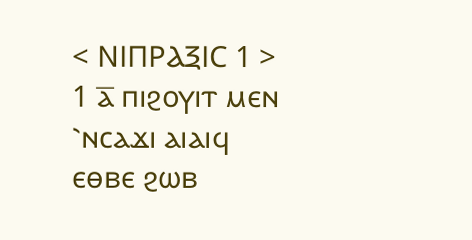< ⲚⲒⲠⲢⲀⲜⲒⲤ 1 >
1 ⲁ̅ ⲡⲓϩⲟⲩⲓⲧ ⲙⲉⲛ ⳿ⲛⲥⲁϫⲓ ⲁⲓⲁⲓϥ ⲉⲑⲃⲉ ϩⲱⲃ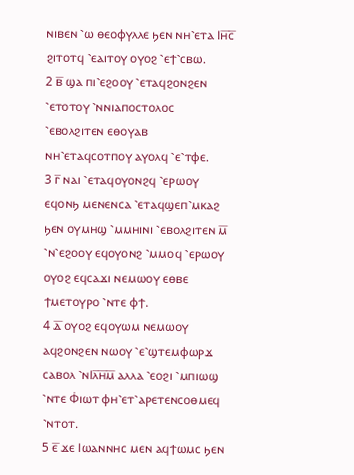ⲛⲓⲃⲉⲛ ⳿ⲱ ⲑⲉⲟⲫⲩⲗⲗⲉ ϧⲉⲛ ⲛⲏ⳿ⲉⲧⲁ Ⲓⲏ̅ⲥ̅ ϩⲓⲧⲟⲧϥ ⳿ⲉⲁⲓⲧⲟⲩ ⲟⲩⲟϩ ⳿ⲉϯ⳿ⲥⲃⲱ.
2 ⲃ̅ ϣⲁ ⲡⲓ⳿ⲉϩⲟⲟⲩ ⳿ⲉⲧⲁϥϩⲟⲛϩⲉⲛ ⳿ⲉⲧⲟⲧⲟⲩ ⳿ⲛⲛⲓⲁⲡⲟⲥⲧⲟⲗⲟⲥ ⳿ⲉⲃⲟⲗϩⲓⲧⲉⲛ ⲉⲑⲟⲩⲁⲃ ⲛⲏ⳿ⲉⲧⲁϥⲥⲟⲧⲡⲟⲩ ⲁⲩⲟⲗϥ ⳿ⲉ⳿ⲧⲫⲉ.
3 ⲅ̅ ⲛⲁⲓ ⳿ⲉⲧⲁϥⲟⲩⲟⲛϩϥ ⳿ⲉⲣⲱⲟⲩ ⲉϥⲟⲛϧ ⲙⲉⲛⲉⲛⲥⲁ ⳿ⲉⲧⲁϥϣⲉⲡ⳿ⲙⲕⲁϩ ϧⲉⲛ ⲟⲩⲙⲏϣ ⳿ⲙⲙⲏⲓⲛⲓ ⳿ⲉⲃⲟⲗϩⲓⲧⲉⲛ ⲙ̅ ⳿ⲛ⳿ⲉϩⲟⲟⲩ ⲉϥⲟⲩⲟⲛϩ ⳿ⲙⲙⲟϥ ⳿ⲉⲣⲱⲟⲩ ⲟⲩⲟϩ ⲉϥⲥⲁϫⲓ ⲛⲉⲙⲱⲟⲩ ⲉⲑⲃⲉ ϯⲙⲉⲧⲟⲩⲣⲟ ⳿ⲛⲧⲉ ⲫϯ.
4 ⲇ̅ ⲟⲩⲟϩ ⲉϥⲟⲩⲱⲙ ⲛⲉⲙⲱⲟⲩ ⲁϥϩⲟⲛϩⲉⲛ ⲛⲱⲟⲩ ⳿ⲉ⳿ϣⲧⲉⲙⲫⲱⲣϫ ⲥⲁⲃⲟⲗ ⳿ⲛⲒⲗ̅ⲏ̅ⲙ̅ ⲁⲗⲗⲁ ⳿ⲉⲟϩⲓ ⳿ⲙⲡⲓⲱϣ ⳿ⲛⲧⲉ Ⲫ̇ⲓⲱⲧ ⲫⲏ⳿ⲉⲧ⳿ⲁⲣⲉⲧⲉⲛⲥⲟⲑⲙⲉϥ ⳿ⲛⲧⲟⲧ.
5 ⲉ̅ ϫⲉ Ⲓⲱⲁⲛⲛⲏⲥ ⲙⲉⲛ ⲁϥϯⲱⲙⲥ ϧⲉⲛ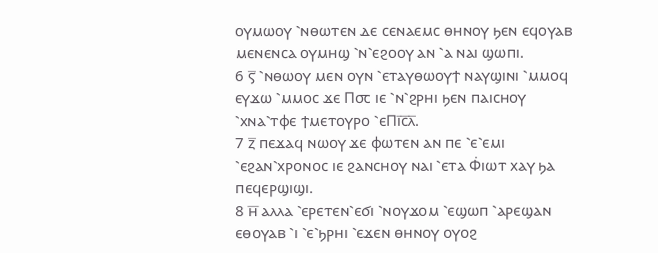ⲟⲩⲙⲱⲟⲩ ⳿ⲛⲑⲱⲧⲉⲛ ⲇⲉ ⲥⲉⲛⲁⲉⲙⲥ ⲑⲏⲛⲟⲩ ϧⲉⲛ ⲉϥⲟⲩⲁⲃ ⲙⲉⲛⲉⲛⲥⲁ ⲟⲩⲙⲏϣ ⳿ⲛ⳿ⲉϩⲟⲟⲩ ⲁⲛ ⳿ⲁ ⲛⲁⲓ ϣⲱⲡⲓ.
6 ⲋ̅ ⳿ⲛⲑⲱⲟⲩ ⲙⲉⲛ ⲟⲩⲛ ⳿ⲉⲧⲁⲩⲑⲱⲟⲩϯ ⲛⲁⲩϣⲓⲛⲓ ⳿ⲙⲙⲟϥ ⲉⲩϫⲱ ⳿ⲙⲙⲟⲥ ϫⲉ Ⲡ⳪ ⲓⲉ ⳿ⲛ⳿ϩⲣⲏⲓ ϧⲉⲛ ⲡⲁⲓⲥⲏⲟⲩ ⳿ⲭⲛⲁ⳿ⲧⲫⲉ ϯⲙⲉⲧⲟⲩⲣⲟ ⳿ⲉⲠⲓ̅ⲥ̅ⲗ̅.
7 ⲍ̅ ⲡⲉϫⲁϥ ⲛⲱⲟⲩ ϫⲉ ⲫⲱⲧⲉⲛ ⲁⲛ ⲡⲉ ⳿ⲉ⳿ⲉⲙⲓ ⳿ⲉϩⲁⲛ⳿ⲭⲣⲟⲛⲟⲥ ⲓⲉ ϩⲁⲛⲥⲏⲟⲩ ⲛⲁⲓ ⳿ⲉⲧⲁ Ⲫ̇ⲓⲱⲧ ⲭⲁⲩ ϧⲁ ⲡⲉϥⲉⲣϣⲓϣⲓ.
8 ⲏ̅ ⲁⲗⲗⲁ ⳿ⲉⲣⲉⲧⲉⲛ⳿ⲉϭⲓ ⳿ⲛⲟⲩϫⲟⲙ ⳿ⲉϣⲱⲡ ⳿ⲁⲣⲉϣⲁⲛ ⲉⲑⲟⲩⲁⲃ ⳿ⲓ ⳿ⲉ⳿ϧⲣⲏⲓ ⳿ⲉϫⲉⲛ ⲑⲏⲛⲟⲩ ⲟⲩⲟϩ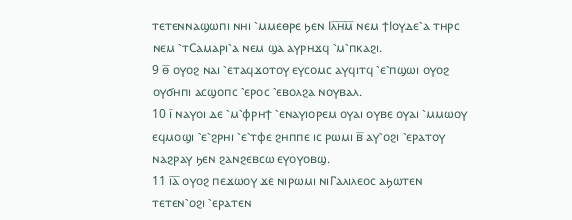ⲧⲉⲧⲉⲛⲛⲁϣⲱⲡⲓ ⲛⲏⲓ ⳿ⲙⲙⲉⲑⲣⲉ ϧⲉⲛ Ⲓⲗ̅ⲏ̅ⲙ̅ ⲛⲉⲙ ϯⲒⲟⲩⲇⲉ⳿ⲁ ⲧⲏⲣⲥ ⲛⲉⲙ ⳿ⲧⲤⲁⲙⲁⲣⲓ⳿ⲁ ⲛⲉⲙ ϣⲁ ⲁⲩⲣⲏϫϥ ⳿ⲙ⳿ⲡⲕⲁϩⲓ.
9 ⲑ̅ ⲟⲩⲟϩ ⲛⲁⲓ ⳿ⲉⲧⲁϥϫⲟⲧⲟⲩ ⲉⲩⲥⲟⲙⲥ ⲁⲩϥⲓⲧϥ ⳿ⲉ⳿ⲡϣⲱⲓ ⲟⲩⲟϩ ⲟⲩϭⲏⲡⲓ ⲁⲥϣⲟⲡⲥ ⳿ⲉⲣⲟⲥ ⳿ⲉⲃⲟⲗϩⲁ ⲛⲟⲩⲃⲁⲗ.
10 ⲓ̅ ⲛⲁⲩⲟⲓ ⲇⲉ ⳿ⲙ⳿ⲫⲣⲏϯ ⳿ⲉⲛⲁⲩⲓⲟⲣⲉⲙ ⲟⲩⲁⲓ ⲟⲩⲃⲉ ⲟⲩⲁⲓ ⳿ⲙⲙⲱⲟⲩ ⲉϥⲙⲟϣⲓ ⳿ⲉ⳿ϩⲣⲏⲓ ⳿ⲉ⳿ⲧⲫⲉ ϩⲏⲡⲡⲉ ⲓⲥ ⲣⲱⲙⲓ ⲃ̅ ⲁⲩ⳿ⲟϩⲓ ⳿ⲉⲣⲁⲧⲟⲩ ⲛⲁϩⲣⲁⲩ ϧⲉⲛ ϩⲁⲛϩⲉⲃⲥⲱ ⲉⲩⲟⲩⲟⲃϣ.
11 ⲓ̅ⲁ̅ ⲟⲩⲟϩ ⲡⲉϫⲱⲟⲩ ϫⲉ ⲛⲓⲣⲱⲙⲓ ⲛⲓⲄⲁⲗⲓⲗⲉⲟⲥ ⲁϧⲱⲧⲉⲛ ⲧⲉⲧⲉⲛ⳿ⲟϩⲓ ⳿ⲉⲣⲁⲧⲉⲛ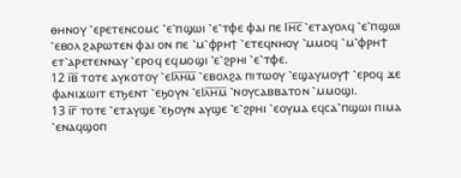ⲑⲏⲛⲟⲩ ⳿ⲉⲣⲉⲧⲉⲛⲥⲟⲙⲥ ⳿ⲉ⳿ⲡϣⲱⲓ ⳿ⲉ⳿ⲧⲫⲉ ⲫⲁⲓ ⲡⲉ Ⲓⲏ̅ⲥ̅ ⳿ⲉⲧⲁⲩⲟⲗϥ ⳿ⲉ⳿ⲡϣⲱⲓ ⳿ⲉⲃⲟⲗ ϩⲁⲣⲱⲧⲉⲛ ⲫⲁⲓ ⲟⲛ ⲡⲉ ⳿ⲙ⳿ⲫⲣⲏϯ ⳿ⲉⲧⲉϥⲛⲏⲟⲩ ⳿ⲙⲙⲟϥ ⳿ⲙ⳿ⲫⲣⲏϯ ⲉⲧ⳿ⲁⲣⲉⲧⲉⲛⲛⲁⲩ ⳿ⲉⲣⲟϥ ⲉϥⲙⲟϣⲓ ⳿ⲉ⳿ϩⲣⲏⲓ ⳿ⲉ⳿ⲧⲫⲉ.
12 ⲓ̅ⲃ̅ ⲧⲟⲧⲉ ⲁⲩⲕⲟⲧⲟⲩ ⳿ⲉⲒⲗ̅ⲏ̅ⲙ̅ ⳿ⲉⲃⲟⲗϩⲁ ⲡⲓⲧⲱⲟⲩ ⳿ⲉϣⲁⲩⲙⲟⲩϯ ⳿ⲉⲣⲟϥ ϫⲉ ⲫⲁⲛⲓϫⲱⲓⲧ ⲉⲧϧⲉⲛⲧ ⳿ⲉϧⲟⲩⲛ ⳿ⲉⲒⲗ̅ⲏ̅ⲙ̅ ⳿ⲛⲟⲩⲥⲁⲃⲃⲁⲧⲟⲛ ⳿ⲙⲙⲟϣⲓ.
13 ⲓ̅ⲅ̅ ⲧⲟⲧⲉ ⳿ⲉⲧⲁⲩϣⲉ ⳿ⲉϧⲟⲩⲛ ⲁⲩϣⲉ ⳿ⲉ⳿ϩⲣⲏⲓ ⳿ⲉⲟⲩⲙⲁ ⲉϥⲥⲁ⳿ⲡϣⲱⲓ ⲡⲓⲙⲁ ⳿ⲉⲛⲁϥϣⲟⲡ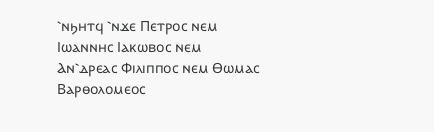⳿ⲛϧⲏⲧϥ ⳿ⲛϫⲉ Ⲡⲉⲧⲣⲟⲥ ⲛⲉⲙ Ⲓⲱⲁⲛⲛⲏⲥ Ⲓⲁⲕⲱⲃⲟⲥ ⲛⲉⲙ Ⲁⲛ⳿ⲇⲣⲉⲁⲥ Ⲫⲓⲗⲓⲡⲡⲟⲥ ⲛⲉⲙ Ⲑⲱⲙⲁⲥ Ⲃⲁⲣⲑⲟⲗⲟⲙⲉⲟⲥ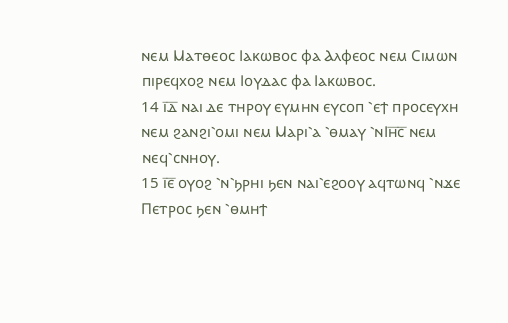ⲛⲉⲙ Ⲙⲁⲧⲑⲉⲟⲥ Ⲓⲁⲕⲱⲃⲟⲥ ⲫⲁ Ⲁⲗⲫⲉⲟⲥ ⲛⲉⲙ Ⲥⲓⲙⲱⲛ ⲡⲓⲣⲉϥⲭⲟϩ ⲛⲉⲙ Ⲓⲟⲩⲇⲁⲥ ⲫⲁ Ⲓⲁⲕⲱⲃⲟⲥ.
14 ⲓ̅ⲇ̅ ⲛⲁⲓ ⲇⲉ ⲧⲏⲣⲟⲩ ⲉⲩⲙⲏⲛ ⲉⲩⲥⲟⲡ ⳿ⲉϯ ⲡⲣⲟⲥⲉⲩⲭⲏ ⲛⲉⲙ ϩⲁⲛϩⲓ⳿ⲟⲙⲓ ⲛⲉⲙ Ⲙⲁⲣⲓ⳿ⲁ ⳿ⲑⲙⲁⲩ ⳿ⲛⲒⲏ̅ⲥ̅ ⲛⲉⲙ ⲛⲉϥ⳿ⲥⲛⲏⲟⲩ.
15 ⲓ̅ⲉ̅ ⲟⲩⲟϩ ⳿ⲛ⳿ϧⲣⲏⲓ ϧⲉⲛ ⲛⲁⲓ⳿ⲉϩⲟⲟⲩ ⲁϥⲧⲱⲛϥ ⳿ⲛϫⲉ Ⲡⲉⲧⲣⲟⲥ ϧⲉⲛ ⳿ⲑⲙⲏϯ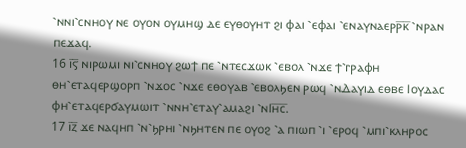⳿ⲛⲛⲓ⳿ⲥⲛⲏⲟⲩ ⲛⲉ ⲟⲩⲟⲛ ⲟⲩⲙⲏϣ ⲇⲉ ⲉⲩⲑⲟⲩⲏⲧ ϩⲓ ⲫⲁⲓ ⳿ⲉⲫⲁⲓ ⳿ⲉⲛⲁⲩⲛⲁⲉⲣⲣ̅ⲕ̅ ⳿ⲛⲣⲁⲛ ⲡⲉϫⲁϥ.
16 ⲓ̅ⲋ̅ ⲛⲓⲣⲱⲙⲓ ⲛⲓ⳿ⲥⲛⲏⲟⲩ ϩⲱϯ ⲡⲉ ⳿ⲛⲧⲉⲥϫⲱⲕ ⳿ⲉⲃⲟⲗ ⳿ⲛϫⲉ ϯ⳿ⲅⲣⲁⲫⲏ ⲑⲏ⳿ⲉⲧⲁϥⲉⲣϣⲟⲣⲡ ⳿ⲛϫⲟⲥ ⳿ⲛϫⲉ ⲉⲑⲟⲩⲁⲃ ⳿ⲉⲃⲟⲗϧⲉⲛ ⲣⲱϥ ⳿ⲛⲆⲁⲩⲓⲇ ⲉⲑⲃⲉ Ⲓⲟⲩⲇⲁⲥ ⲫⲏ⳿ⲉⲧⲁϥⲉⲣϭⲁⲩⲙⲱⲓⲧ ⳿ⲛⲛⲏ⳿ⲉⲧⲁⲩ⳿ⲁⲙⲁϩⲓ ⳿ⲛⲒⲏ̅ⲥ̅.
17 ⲓ̅ⲍ̅ ϫⲉ ⲛⲁϥⲏⲡ ⳿ⲛ⳿ϧⲣⲏⲓ ⳿ⲛϧⲏⲧⲉⲛ ⲡⲉ ⲟⲩⲟϩ ⳿ⲁ ⲡⲓⲱⲡ ⳿ⲓ ⳿ⲉⲣⲟϥ ⳿ⲙⲡⲓ⳿ⲕⲗⲏⲣⲟⲥ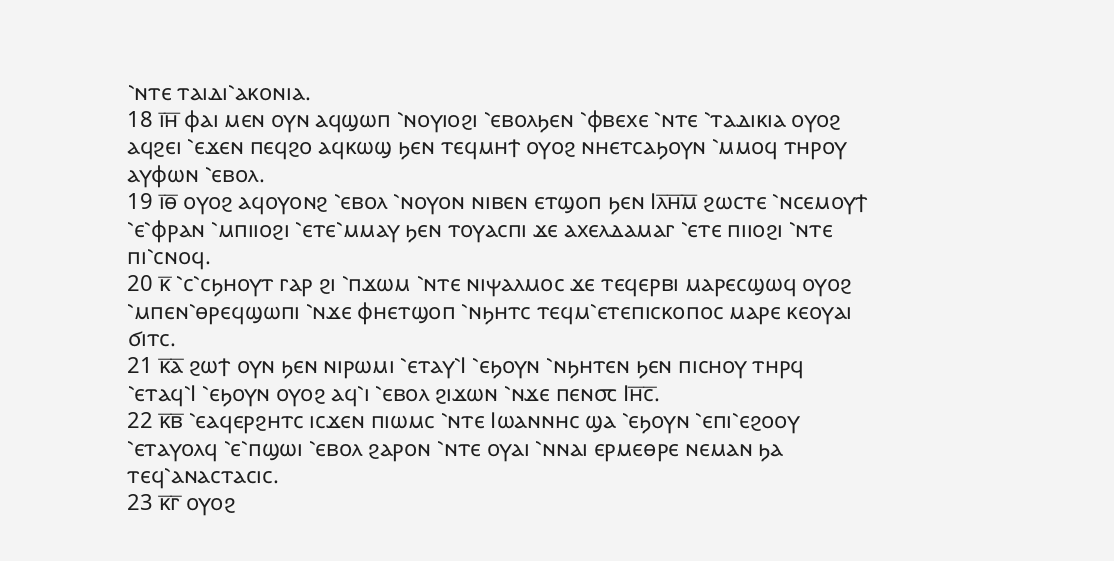⳿ⲛⲧⲉ ⲧⲁⲓⲇⲓ⳿ⲁⲕⲟⲛⲓⲁ.
18 ⲓ̅ⲏ̅ ⲫⲁⲓ ⲙⲉⲛ ⲟⲩⲛ ⲁϥϣⲱⲡ ⳿ⲛⲟⲩⲓⲟϩⲓ ⳿ⲉⲃⲟⲗϧⲉⲛ ⳿ⲫⲃⲉⲭⲉ ⳿ⲛⲧⲉ ⳿ⲧⲁⲇⲓⲕⲓⲁ ⲟⲩⲟϩ ⲁϥϩⲉⲓ ⳿ⲉϫⲉⲛ ⲡⲉϥϩⲟ ⲁϥⲕⲱϣ ϧⲉⲛ ⲧⲉϥⲙⲏϯ ⲟⲩⲟϩ ⲛⲏⲉⲧⲥⲁϧⲟⲩⲛ ⳿ⲙⲙⲟϥ ⲧⲏⲣⲟⲩ ⲁⲩⲫⲱⲛ ⳿ⲉⲃⲟⲗ.
19 ⲓ̅ⲑ̅ ⲟⲩⲟϩ ⲁϥⲟⲩⲟⲛϩ ⳿ⲉⲃⲟⲗ ⳿ⲛⲟⲩⲟⲛ ⲛⲓⲃⲉⲛ ⲉⲧϣⲟⲡ ϧⲉⲛ Ⲓⲗ̅ⲏ̅ⲙ̅ ϩⲱⲥⲧⲉ ⳿ⲛⲥⲉⲙⲟⲩϯ ⳿ⲉ⳿ⲫⲣⲁⲛ ⳿ⲙⲡⲓⲓⲟϩⲓ ⳿ⲉⲧⲉ⳿ⲙⲙⲁⲩ ϧⲉⲛ ⲧⲟⲩⲁⲥⲡⲓ ϫⲉ ⲁⲭⲉⲗⲇⲁⲙⲁⲅ ⳿ⲉⲧⲉ ⲡⲓⲓⲟϩⲓ ⳿ⲛⲧⲉ ⲡⲓ⳿ⲥⲛⲟϥ.
20 ⲕ̅ ⳿ⲥ⳿ⲥϧⲏⲟⲩⲧ ⲅⲁⲣ ϩⲓ ⳿ⲡϫⲱⲙ ⳿ⲛⲧⲉ ⲛⲓⲯⲁⲗⲙⲟⲥ ϫⲉ ⲧⲉϥⲉⲣⲃⲓ ⲙⲁⲣⲉⲥϣⲱϥ ⲟⲩⲟϩ ⳿ⲙⲡⲉⲛ⳿ⲑⲣⲉϥϣⲱⲡⲓ ⳿ⲛϫⲉ ⲫⲏⲉⲧϣⲟⲡ ⳿ⲛϧⲏⲧⲥ ⲧⲉϥⲙ⳿ⲉⲧⲉⲡⲓⲥⲕⲟⲡⲟⲥ ⲙⲁⲣⲉ ⲕⲉⲟⲩⲁⲓ ϭⲓⲧⲥ.
21 ⲕ̅ⲁ̅ ϩⲱϯ ⲟⲩⲛ ϧⲉⲛ ⲛⲓⲣⲱⲙⲓ ⳿ⲉⲧⲁⲩ⳿Ⲓ ⳿ⲉϧⲟⲩⲛ ⳿ⲛϧⲏⲧⲉⲛ ϧⲉⲛ ⲡⲓⲥⲏⲟⲩ ⲧⲏⲣϥ ⳿ⲉⲧⲁϥ⳿Ⲓ ⳿ⲉϧⲟⲩⲛ ⲟⲩⲟϩ ⲁϥ⳿ⲓ ⳿ⲉⲃⲟⲗ ϩⲓϫⲱⲛ ⳿ⲛϫⲉ ⲡⲉⲛ⳪ Ⲓⲏ̅ⲥ̅.
22 ⲕ̅ⲃ̅ ⳿ⲉⲁϥⲉⲣϩⲏⲧⲥ ⲓⲥϫⲉⲛ ⲡⲓⲱⲙⲥ ⳿ⲛⲧⲉ Ⲓⲱⲁⲛⲛⲏⲥ ϣⲁ ⳿ⲉϧⲟⲩⲛ ⳿ⲉⲡⲓ⳿ⲉϩⲟⲟⲩ ⳿ⲉⲧⲁⲩⲟⲗϥ ⳿ⲉ⳿ⲡϣⲱⲓ ⳿ⲉⲃⲟⲗ ϩⲁⲣⲟⲛ ⳿ⲛⲧⲉ ⲟⲩⲁⲓ ⳿ⲛⲛⲁⲓ ⲉⲣⲙⲉⲑⲣⲉ ⲛⲉⲙⲁⲛ ϧⲁ ⲧⲉϥ⳿ⲁⲛⲁⲥⲧⲁⲥⲓⲥ.
23 ⲕ̅ⲅ̅ ⲟⲩⲟϩ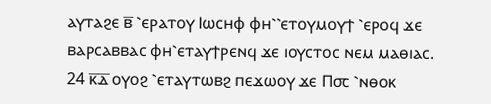ⲁⲩⲧⲁϩⲉ ⲃ̅ ⳿ⲉⲣⲁⲧⲟⲩ Ⲓⲱⲥⲏⲫ ⲫⲏ⳿⳿ⲉⲧⲟⲩⲙⲟⲩϯ ⳿ⲉⲣⲟϥ ϫⲉ ⲃⲁⲣⲥⲁⲃⲃⲁⲥ ⲫⲏ⳿ⲉⲧⲁⲩϯⲣⲉⲛϥ ϫⲉ ⲓⲟⲩⲥⲧⲟⲥ ⲛⲉⲙ ⲙⲁⲑⲓⲁⲥ.
24 ⲕ̅ⲇ̅ ⲟⲩⲟϩ ⳿ⲉⲧⲁⲩⲧⲱⲃϩ ⲡⲉϫⲱⲟⲩ ϫⲉ Ⲡ⳪ ⳿ⲛⲑⲟⲕ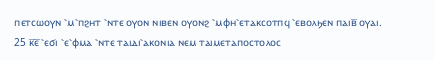ⲡⲉⲧⲥⲱⲟⲩⲛ ⳿ⲙ⳿ⲡϩⲏⲧ ⳿ⲛⲧⲉ ⲟⲩⲟⲛ ⲛⲓⲃⲉⲛ ⲟⲩⲟⲛϩ ⳿ⲙⲫⲏ⳿ⲉⲧⲁⲕⲥⲟⲧⲡϥ ⳿ⲉⲃⲟⲗϧⲉⲛ ⲡⲁⲓⲃ̅ ⲟⲩⲁⲓ.
25 ⲕ̅ⲉ̅ ⳿ⲉϭⲓ ⳿ⲉ⳿ⲫⲙⲁ ⳿ⲛⲧⲉ ⲧⲁⲓⲇⲓ⳿ⲁⲕⲟⲛⲓⲁ ⲛⲉⲙ ⲧⲁⲓⲙⲉⲧⲁⲡⲟⲥⲧⲟⲗⲟⲥ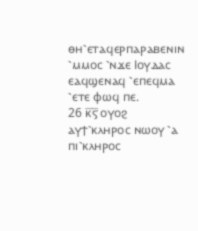ⲑⲏ⳿ⲉⲧⲁϥⲉⲣⲡⲁⲣⲁⲃⲉⲛⲓⲛ ⳿ⲙⲙⲟⲥ ⳿ⲛϫⲉ Ⲓⲟⲩⲇⲁⲥ ⲉⲁϥϣⲉⲛⲁϥ ⳿ⲉⲡⲉϥⲙⲁ ⳿ⲉⲧⲉ ⲫⲱϥ ⲡⲉ.
26 ⲕ̅ⲋ̅ ⲟⲩⲟϩ ⲁⲩϯ⳿ⲕⲗⲏⲣⲟⲥ ⲛⲱⲟⲩ ⳿ⲁ ⲡⲓ⳿ⲕⲗⲏⲣⲟⲥ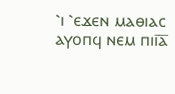⳿ⲓ ⳿ⲉϫⲉⲛ ⲙⲁⲑⲓⲁⲥ ⲁⲩⲟⲡϥ ⲛⲉⲙ ⲡⲓⲓ̅ⲁ̅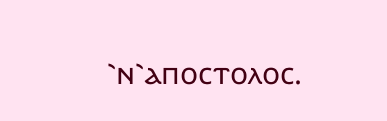⳿ⲛ⳿ⲁⲡⲟⲥⲧⲟⲗⲟⲥ.